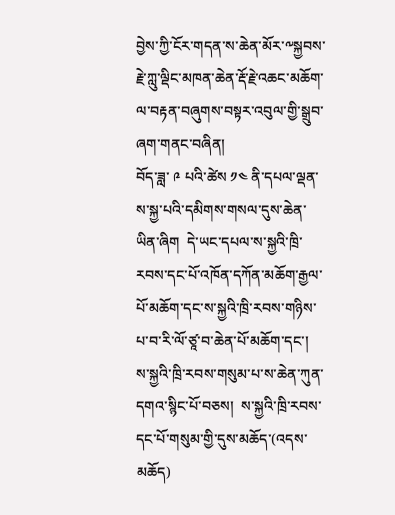བྱེས་ཀྱི་ངོར་གདན་ས་ཆེན་མོར་༸སྐྱབས་རྗེ་ཀླུ་ལྡིང་མཁན་ཆེན་རྡོ་རྗེ་འཆང་མཆོག་ལ་བརྟན་བཞུགས་བསྟར་འབུལ་གྱི་སྒྲུབ་ཞག་གནང་བཞིན།
བོད་ཟླ་ ༩ པའི་ཚེས ༡༤ ནི་དཔལ་ལྡན་ས་སྐྱ་པའི་དམིགས་གསལ་དུས་ཆེན་ཡིན་ཞིག  དེ་ཡང་དཔལ་ས་སྐྱའི་ཁྲི་རབས་དང་པོ་འཁོན་དཀོན་མཆོག་རྒྱལ་པོ་མཆོག་དང་ས་སྐྱའི་ཁྲི་རབས་གཉིས་པ་བ་རི་ལོ་ཙཱ་བ་ཆེན་པོ་མཆོག་དང་།   ས་སྐྱའི་ཁྲི་རབས་གསུམ་པ་ས་ཆེན་ཀུན་དགའ་སྙིང་པོ་བཅས།  ས་སྐྱའི་ཁྲི་རབས་དང་པོ་གསུམ་གྱི་དུས་མཆོད་(འདས་མཆོད)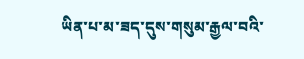ཡིན་པ་མ་ཟད་དུས་གསུམ་རྒྱལ་བའི་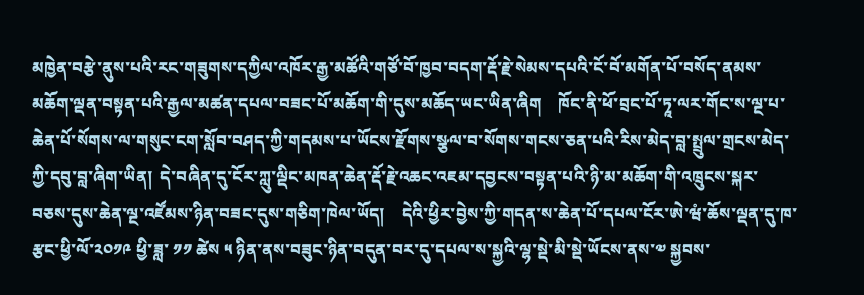མཁྱེན་བརྩེ་ནུས་པའི་རང་གཟུགས་དཀྱིལ་འཁོར་རྒྱ་མཚོའི་གཙོ་བོ་ཁྱབ་བདག་རྡོ་རྗེ་སེམས་དཔའི་ངོ་བོ་མགོན་པོ་བསོད་ནམས་མཆོག་ལྡན་བསྟན་པའི་རྒྱལ་མཚན་དཔལ་བཟང་པོ་མཆོག་གི་དུས་མཆོད་ཡང་ཡིན་ཞིག    ཁོང་ནི་ཕོ་བྲང་པོ་ཏཱ་ལར་གོང་ས་ལྔ་པ་ཆེན་པོ་སོགས་ལ་གསུང་ངག་སློབ་བཤད་ཀྱི་གདམས་པ་ཡོངས་རྫོགས་སྩལ་བ་སོགས་གངས་ཅན་པའི་རིས་མེད་བླ་སྤྲུལ་གྲངས་མེད་ཀྱི་དབུ་བླ་ཞིག་ཡིན།  དེ་བཞིན་དུ་ངོར་ཀླུ་ལྡིང་མཁན་ཆེན་རྡོ་རྗེ་འཆང་འཇམ་དབྱངས་བསྟན་པའི་ཉི་མ་མཆོག་གི་འཁྲུངས་སྐར་བཅས་དུས་ཆེན་ལྔ་འཛོམས་ཉིན་བཟང་དུས་གཅིག་ཁེལ་ཡོད།    དེའི་ཕྱིར་བྱེས་ཀྱི་གདན་ས་ཆེན་པོ་དཔལ་ངོར་ཨེ་ཝཾ་ཆོས་ལྡན་དུ་ཁ་རྩང་ཕྱི་ལོ་༢༠༡༩ ཕྱི་ཟླ་ ༡༡ ཚེས ༥ ཉིན་ནས་བཟུང་ཉིན་བདུན་བར་དུ་དཔལ་ས་སྐྱའི་ལྷ་སྡེ་མི་སྡེ་ཡོངས་ནས་༧ སྐྱབས་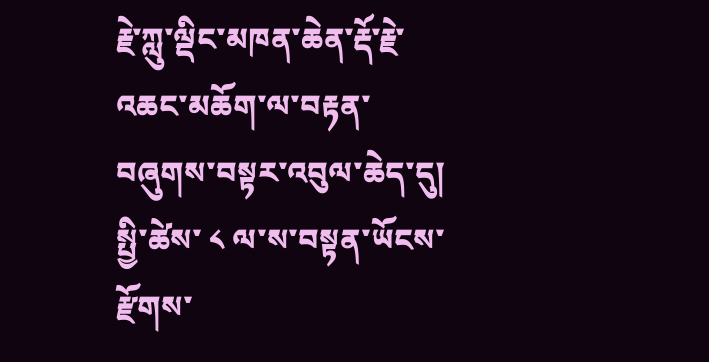རྗེ་ཀླུ་ལྡིང་མཁན་ཆེན་རྡོ་རྗེ་འཆང་མཆོག་ལ་བརྟན་བཞུགས་བསྟར་འབུལ་ཆེད་དུ།   སྤྱི་ཚེས་ ༨ ལ་ས་བསྟན་ཡོངས་རྫོགས་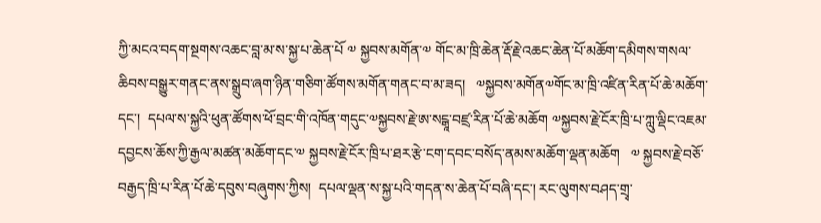ཀྱི་མངའ་བདག་སྔགས་འཆང་བླ་མ་ས་སྐྱ་པ་ཆེན་པོ ༧ སྐྱབས་མགོན་༧ གོང་མ་ཁྲི་ཆེན་རྡོ་རྗེ་འཆང་ཆེན་པོ་མཆོག་དམིགས་གསལ་ཆིབས་བསྒྱུར་གནང་ནས་སྒྲུབ་ཞག་ཉིན་གཅིག་ཚོགས་མགོན་གནང་བ་མ་ཟད།   ༧སྐྱབས་མགོན༧གོང་མ་ཁྲི་འཛིན་རིན་པོ་ཆེ་མཆོག་དང་།  དཔལ་ས་སྐྱའི་ཕུན་ཚོགས་ཕོ་བྲང་གི་འཁོན་གདུང་༧སྐྱབས་རྗེ་ཨ་སངྒཱ་བཛྲ་རིན་པོ་ཆེ་མཆོག ༧སྐྱབས་རྗེ་ངོར་ཁྲི་པ་ཀླུ་ལྡིང་འཇམ་དབྱངས་ཆོས་ཀྱི་རྒྱལ་མཚན་མཆོག་དང་༧ སྐྱབས་རྗེ་ངོར་ཁྲི་པ་ཐར་རྩེ་ངག་དབང་བསོད་ནམས་མཆོག་ལྡན་མཆོག   ༧ སྐྱབས་རྗེ་བཅོ་བརྒྱད་ཁྲི་པ་རིན་པོ་ཆེ་དབུས་བཞུགས་ཀྱིས།  དཔལ་ལྡན་ས་སྐྱ་པའི་གདན་ས་ཆེན་པོ་བཞི་དང་། རང་ལུགས་བཤད་གྲྭ་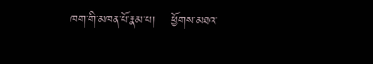ཁག་གི་མཁན་པོ་རྣམ་པ།    ཕྱོགས་མཐའ་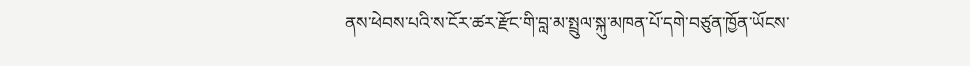ནས་ཕེབས་པའི་ས་ངོར་ཚར་རྫོང་གི་བླ་མ་སྤྲུལ་སྐུ་མཁན་པོ་དགེ་བཙུན་ཁྱོན་ཡོངས་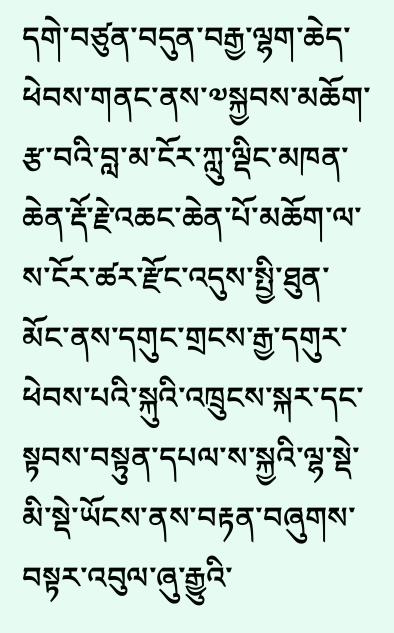དགེ་བཙུན་བདུན་བརྒྱ་ལྷག་ཆེད་ཕེབས་གནང་ནས་༧སྐྱབས་མཆོག་རྩ་བའི་བླ་མ་ངོར་ཀླུ་ལྡིང་མཁན་ཆེན་རྡོ་རྗེ་འཆང་ཆེན་པོ་མཆོག་ལ་ས་ངོར་ཚར་རྫོང་འདུས་སྤྱི་ཐུན་མོང་ནས་དགུང་གྲངས་རྒྱ་དགུར་ཕེབས་པའི་སྐུའི་འཁྲུངས་སྐར་དང་སྟབས་བསྟུན་དཔལ་ས་སྐྱའི་ལྷ་སྡེ་མི་སྡེ་ཡོངས་ནས་བརྟན་བཞུགས་བསྟར་འབུལ་ཞུ་རྒྱུའི་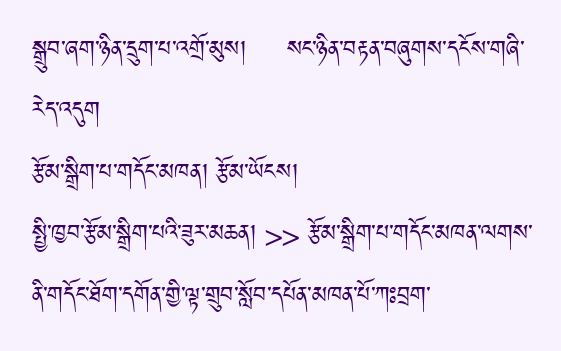སྒྲུབ་ཞག་ཉིན་དྲུག་པ་འགྲོ་མུས།     སང་ཉིན་བརྟན་བཞུགས་དངོས་གཞི་རེད་འདུག
རྩོམ་སྒྲིག་པ་གདོང་མཁན། རྩོམ་ཡོངས།
སྤྱི་ཁྱབ་རྩོམ་སྒྲིག་པའི་ཟུར་མཆན། >> རྩོམ་སྒྲིག་པ་གདོང་མཁན་ལགས་ནི་གདོང་ཐོག་དགོན་གྱི་ལྟ་གྲུབ་སློབ་དཔོན་མཁན་པོ་ཀཿབྲག་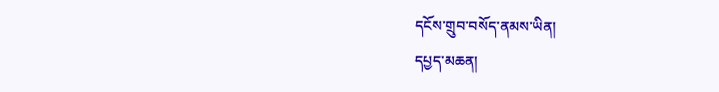དངོས་གྲུབ་བསོད་ནམས་ཡིན།
དཔྱད་མཆན།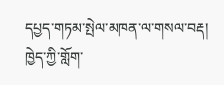དཔྱད་གཏམ་སྤེལ་མཁན་ལ་གསལ་བརྡ།
ཁྱེད་ཀྱི་གློག་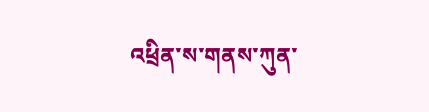འཕྲིན་ས་གནས་ཀུན་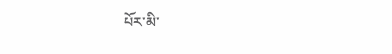པོར་མི་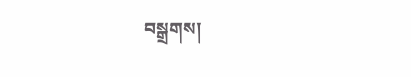བསྒྲགས།